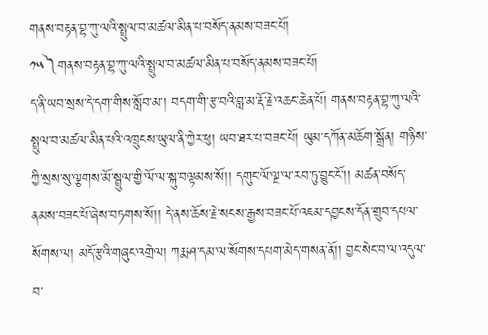གནས་བརྟན་བྷ་ཀུ་ལའི་སྤྲུལ་བ་མཚལ་མིན་པ་བསོད་ནམས་བཟང་པོ།
༡༥༽གནས་བརྟན་བྷ་ཀུ་ལའི་སྤྲུལ་བ་མཚལ་མིན་པ་བསོད་ནམས་བཟང་པོ།
ད་ནི་ཡབ་སྲས་དེ་དག་གིས་སློབ་མ་། བདག་གི་རྩ་བའི་བླ་མ་རྡོ་རྗེ་འཆང་ཆེན་པོ། གནས་བརྟན་བྷ་ཀུ་ལའི་སྤྲུལ་བ་མཚལ་མིན་པའི་འཁྲུངས་ཡུལ་ནི་ཀྱེར་ཕུ། ཡབ་ཐར་པ་བཟང་པོ། ཡུམ་དཀོན་མཆོག་སྒྲོན། གཉིས་ཀྱི་སྲས་སུ་ལྕགས་མོ་སྦྲུལ་གྱི་ལོ་ལ་སྐུ་བལྟམས་སོ།། དགུང་ལོ་ལྔ་ལ་རབ་ཏུ་བྱུང་ངོ་།། མཚན་བསོད་ནམས་བཟང་པོ་ཞེས་བཏགས་སོ།། དེ་ནས་ཆོས་རྗེ་སངས་རྒྱས་བཟང་པོ་འཇམ་དབྱངས་དོན་གྲུབ་དཔལ་སོགས་ལ། མདོ་རྩའི་གཞུང་འགྲེལ། ཀརྨ་ཤ་དམ་ལ་སོགས་དཔག་མེད་གསན་ནོ།། བྱང་སེང་བ་ལ་འདུལ་བ་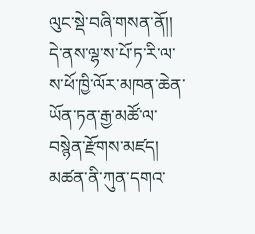ལུང་སྡེ་བཞི་གསན་ནོ།། དེ་ནས་ལྷ་ས་པོ་ཏ་རི་ལ་ས་ཕོ་ཁྱི་ལོར་མཁན་ཆེན་ཡོན་ཏན་རྒྱ་མཚོ་ལ་བསྙེན་རྫོགས་མཛད། མཚན་ནི་ཀུན་དགའ་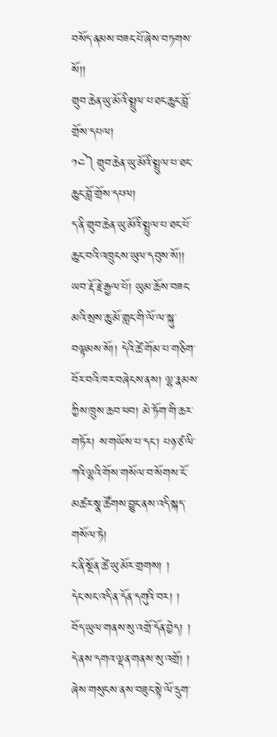བསོད་ནམས་བཟང་པོ་ཞེས་བཏགས་སོ།།
གྲུབ་ཆེན་ཡུ་མོའི་སྤྲུལ་པ་ཐང་ཆུང་བློ་གྲོས་དཔལ།
༡༤༽གྲུབ་ཆེན་ཡུ་མོའི་སྤྲུལ་པ་ཐང་ཆུང་བློ་གྲོས་དཔལ།
ད་ནི་གྲུབ་ཆེན་ཡུ་མོའི་སྤྲུལ་པ་ཐང་པོ་ཆུང་བའི་འཁྲུངས་ཡུལ་དབུས་སོ།། ཡབ་རྡོ་རྗེ་རྒྱལ་པོ། ཡུམ་ཆོས་བཟང་མའི་སྲས་ཆུ་མོ་གླང་གི་ལོ་ལ་སྐུ་བལྟམས་སོ།། དེའི་ཚེ་གོམ་པ་གཅིག་བོར་བའི་ཁར་བཞེངས་ནས། ལྷ་རྣམས་ཀྱིས་ཁྲུས་ཆབ་ཕབ། མེ་ཏོག་གི་ཆར་གཏོར། ས་གཡོས་པ་དང་། པཉ་ཙ་ལི་ཀའི་ལྷའི་གོས་གསོལ་བ་སོགས་ངོ་མཚར་སྣ་ཚོགས་བྱུང་ནས་འདི་སྐད་གསོལ་ཏེ།
ང་ནི་སྔོན་ཚེ་ཡུ་མོར་གྲགས། །
དེང་སང་འདི་ན་དོན་དགུའི་བར། །
བོད་ཡུལ་གནས་སུ་འགྲོ་དོན་བྱེད། །
དེ་ནས་དགའ་ལྡན་གནས་སུ་འགྲོ། །
ཞེས་གསུངས་ནས་བཟུང་སྟེ་ལོ་དྲུག་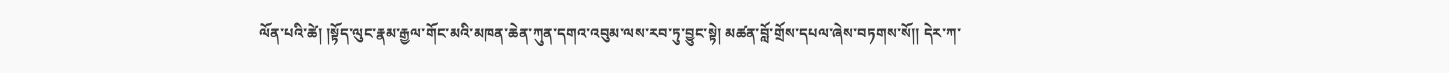ལོན་པའི་ཚེ། །སྟོད་ལུང་རྣམ་རྒྱལ་གོང་མའི་མཁན་ཆེན་ཀུན་དགའ་འབུམ་ལས་རབ་ཏུ་བྱུང་སྟེ། མཚན་བློ་གྲོས་དཔལ་ཞེས་བཏགས་སོ།། དེར་ཀ་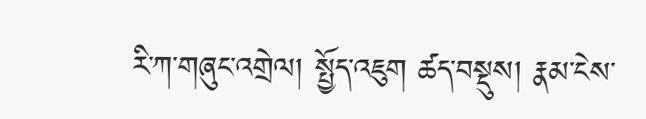རི་ཀ་གཞུང་འགྲེལ། སྤྱོད་འཇུག ཚད་བསྡུས། རྣམ་ངེས་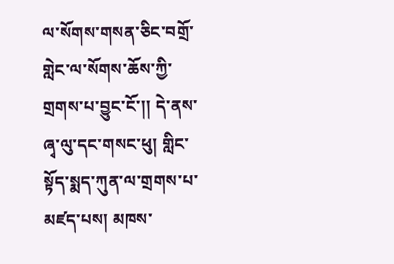ལ་སོགས་གསན་ཅིང་བགྲོ་གླེང་ལ་སོགས་ཆོས་ཀྱི་གྲགས་པ་བྱུང་ངོ་།། དེ་ནས་ཞྭ་ལུ་དང་གསང་ཕུ། གླིང་སྟོད་སྨད་ཀུན་ལ་གྲགས་པ་མཛད་པས། མཁས་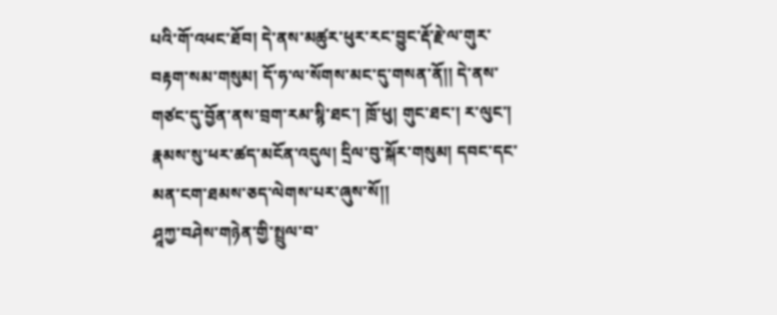པའི་གོ་འཕང་ཐོབ། དེ་ནས་མཚུར་ཕུར་རང་བྱུང་རྡོ་རྗེ་ལ་གུར་བརྟག་སམ་གསུམ། དོ་ཧ་ལ་སོགས་མང་དུ་གསན་ནོ།། དེ་ནས་གཙང་དུ་བྱོན་ནས་བྲག་རམ་སྙི་ཐང་། ཁྲོ་ཕུ། གུང་ཐང་། ར་ལུང་། རྣམས་སུ་ཕར་ཚད་མངོན་འདུལ། དྲིལ་བུ་སྐོར་གསུམ། དབང་དང་མན་ངག་ཐམས་ཅད་ལེགས་པར་ཞུས་སོ།།
ཤཱཀྱ་བཤེས་གཉེན་གྱི་སྤྲུལ་བ་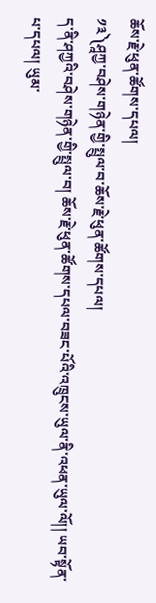ཆོས་རྗེ་ཕུན་ཚོགས་དཔལ།
༡༣༽ཤཱཀྱ་བཤེས་གཉེན་གྱི་སྤྲུལ་བ་ཆོས་རྗེ་ཕུན་ཚོགས་དཔལ།
ད་ནི་ཤཀྱའི་བཤེས་གཉེན་གྱི་སྤྲུལ་བ། ཆོས་རྗེ་ཕུན་ཚོགས་དཔལ་བཟང་པོའི་འཁྲུངས་ཡུལ་ནི་འཕན་ཡུལ་ལོ།། ཡབ་སྟོན་པ་དཔལ། ཡུམ་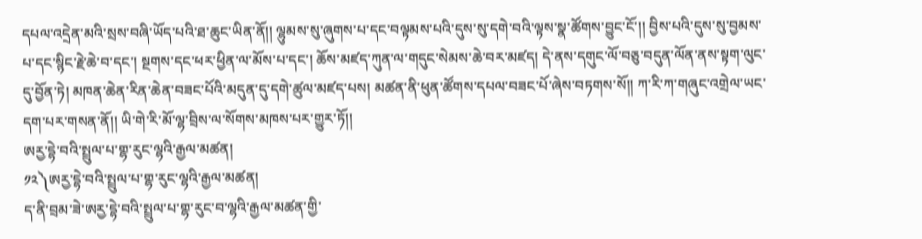དཔལ་འདྲེན་མའི་སྲས་བཞི་ཡོད་པའི་ཐ་ཆུང་ཡིན་ནོ།། ལྷུམས་སུ་ཞུགས་པ་དང་བལྟམས་པའི་དུས་སུ་དགེ་བའི་ལྟས་སྣ་ཚོགས་བྱུང་ངོ་།། བྱིས་པའི་དུས་སུ་བྱམས་པ་དང་སྙིང་རྗེ་ཆེ་བ་དང་། སྔགས་དང་ཕར་ཕྱིན་ལ་མོས་པ་དང་། ཆོས་མཛད་ཀུན་ལ་གདུང་སེམས་ཆེ་བར་མཛད། དེ་ནས་དགུང་ལོ་བཅུ་བདུན་ལོན་ནས་སྟག་ལུང་དུ་བྱོན་ཏེ། མཁན་ཆེན་རིན་ཆེན་བཟང་པོའི་མདུན་དུ་དགེ་ཚུལ་མཛད་པས། མཚན་ནི་ཕུན་ཚོགས་དཔལ་བཟང་པོ་ཞེས་བཏགས་སོ།། ཀ་རི་ཀ་གཞུང་འགྲེལ་ཡང་དག་པར་གསན་ནོ།། ཡི་གེ་རི་མོ་ལྷ་བྲིས་ལ་སོགས་མཁས་པར་གྱུར་ཏོ།།
ཨརྱ་དྷེ་བའི་སྤྲུལ་པ་གྷ་རུང་ལྷའི་རྒྱལ་མཚན།
༡༢༽ཨརྱ་དྷེ་བའི་སྤྲུལ་པ་གྷ་རུང་ལྷའི་རྒྱལ་མཚན།
ད་ནི་བྲམ་ཟེ་ཨརྱ་དྷེ་བའི་སྤྲུལ་པ་གྷ་རུང་བ་ལྷའི་རྒྱལ་མཚན་གྱི་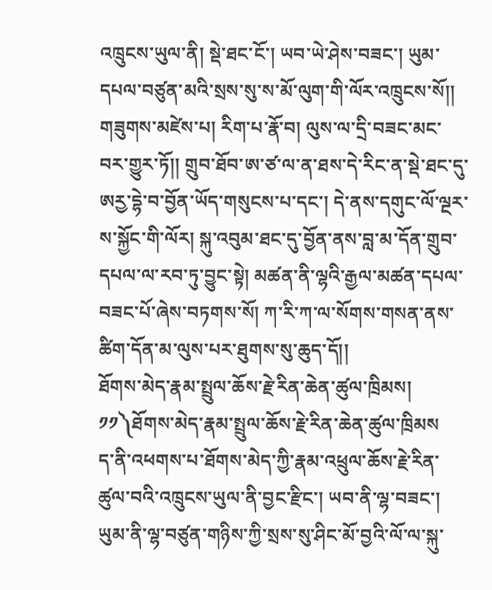འཁྲུངས་ཡུལ་ནི། སྡེ་ཐང་ངོ་། ཡབ་ཡེ་ཤེས་བཟང་། ཡུམ་དཔལ་བཙུན་མའི་སྲས་སུ་ས་མོ་ལུག་གི་ལོར་འཁྲུངས་སོ།། གཟུགས་མཛེས་པ། རིག་པ་རྣོ་བ། ལུས་ལ་དྲི་བཟང་མང་བར་གྱུར་ཏོ།། གྲུབ་ཐོབ་ཨ་ཙ་ལ་ན་ཐས་དེ་རིང་ན་སྡེ་ཐང་དུ་ཨརྱ་དྷེ་བ་བྱོན་ཡོད་གསུངས་པ་དང་། དེ་ནས་དགུང་ལོ་ལྔར་ས་སྐྱོང་གི་ལོར། སྐུ་འབུམ་ཐང་དུ་བྱོན་ནས་བླ་མ་དོན་གྲུབ་དཔལ་ལ་རབ་ཏུ་བྱུང་སྟེ། མཚན་ནི་ལྷའི་རྒྱལ་མཚན་དཔལ་བཟང་པོ་ཞེས་བཏགས་སོ། ཀ་རི་ཀ་ལ་སོགས་གསན་ནས་ཚིག་དོན་མ་ལུས་པར་ཐུགས་སུ་ཆུད་དོ།།
ཐོགས་མེད་རྣམ་སྤྲུལ་ཆོས་རྗེ་རིན་ཆེན་ཚུལ་ཁྲིམས།
༡༡༽ཐོགས་མེད་རྣམ་སྤྲུལ་ཆོས་རྗེ་རིན་ཆེན་ཚུལ་ཁྲིམས
ད་ནི་འཕགས་པ་ཐོགས་མེད་ཀྱི་རྣམ་འཕྲུལ་ཆོས་རྗེ་རིན་ཚུལ་བའི་འཁྲུངས་ཡུལ་ནི་བྱང་རྫིང་། ཡབ་ནི་ལྷ་བཟང་། ཡུམ་ནི་ལྷ་བཙུན་གཉིས་ཀྱི་སྲས་སུ་ཤིང་མོ་བྱའི་ལོ་ལ་སྐུ་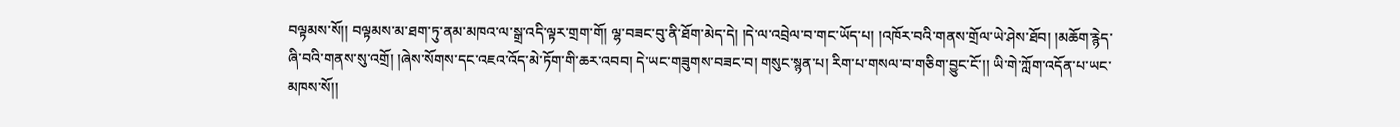བལྟམས་སོ།། བལྟམས་མ་ཐག་ཏུ་ནམ་མཁའ་ལ་སྒྲ་འདི་ལྟར་གྲག་གོ། ལྷ་བཟང་བུ་ནི་ཐོག་མེད་དེ། །དེ་ལ་འབྲེལ་བ་གང་ཡོད་པ། །འཁོར་བའི་གནས་གྲོལ་ཡེ་ཤེས་ཐོབ། །མཆོག་རྙེད་ཞི་བའི་གནས་སུ་འགྲོ། །ཞེས་སོགས་དང་འཇའ་འོད་མེ་ཏོག་གི་ཆར་འབབ། དེ་ཡང་གཟུགས་བཟང་བ། གསུང་སྙན་པ། རིག་པ་གསལ་བ་གཅིག་བྱུང་ངོ་།། ཡི་གེ་ཀློག་འདོན་པ་ཡང་མཁས་སོ།།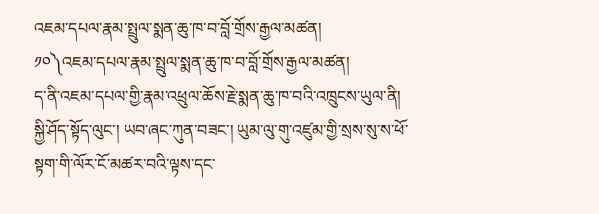འཇམ་དཔལ་རྣམ་སྤྲུལ་སྨན་ཆུ་ཁ་བ་བློ་གྲོས་རྒྱལ་མཚན།
༡༠༽འཇམ་དཔལ་རྣམ་སྤྲུལ་སྨན་ཆུ་ཁ་བ་བློ་གྲོས་རྒྱལ་མཚན།
ད་ནི་འཇམ་དཔལ་གྱི་རྣམ་འཕྲུལ་ཆོས་རྗེ་སྨན་ཆུ་ཁ་བའི་འཁྲུངས་ཡུལ་ནི། སྐྱི་ཤོད་སྟོད་ལུང་། ཡབ་ཞང་ཀུན་བཟང་། ཡུམ་ལུ་གུ་འཛུམ་གྱི་སྲས་སུ་ས་ཕོ་སྟག་གི་ལོར་ངོ་མཚར་བའི་ལྟས་དང་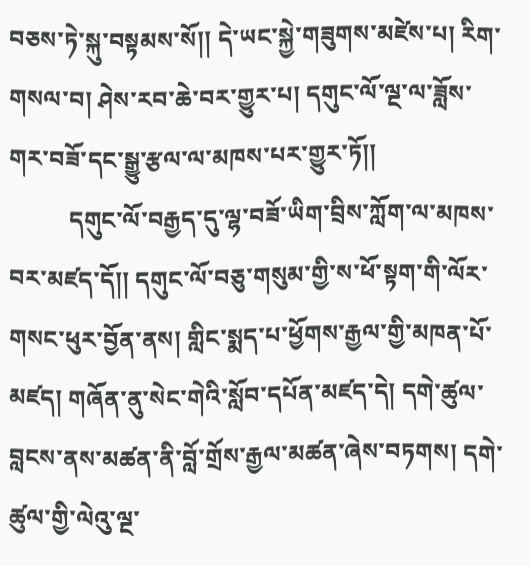བཅས་ཏེ་སྐུ་བསྟམས་སོ།། དེ་ཡང་སྐྱེ་གཟུགས་མཛེས་པ། རིག་གསལ་བ། ཤེས་རབ་ཆེ་བར་གྱུར་པ། དགུང་ལོ་ལྔ་ལ་ཟློས་གར་བཟོ་དང་སྒྱུ་རྩལ་ལ་མཁས་པར་གྱུར་ཏོ།།
          དགུང་ལོ་བརྒྱད་དུ་ལྷ་བཟོ་ཡིག་བྲིས་ཀློག་ལ་མཁས་བར་མཛད་དོ།། དགུང་ལོ་བཅུ་གསུམ་གྱི་ས་ཕོ་སྟག་གི་ལོར་གསང་ཕུར་བྱོན་ནས། གླིང་སྨད་པ་ཕྱོགས་རྒྱལ་གྱི་མཁན་པོ་མཛད། གཞོན་ནུ་སེང་གེའི་སློབ་དཔོན་མཛད་དེ། དགེ་ཚུལ་བླངས་ནས་མཚན་ནི་བློ་གྲོས་རྒྱལ་མཚན་ཞེས་བཏགས། དགེ་ཚུལ་གྱི་ལེའུ་ལྔ་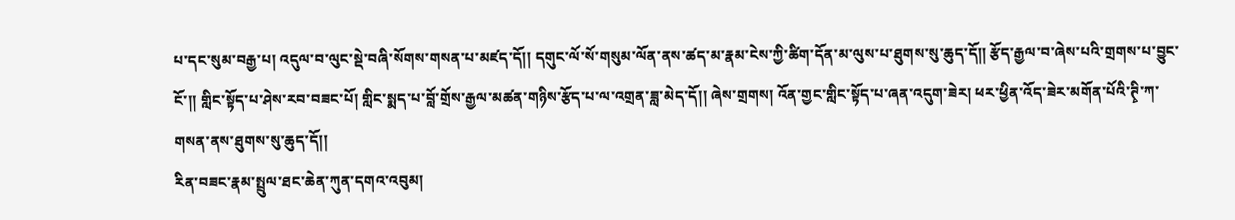པ་དང་སུམ་བརྒྱ་པ། འདུལ་བ་ལུང་སྡེ་བཞི་སོགས་གསན་པ་མཛད་དོ།། དགུང་ལོ་སོ་གསུམ་ལོན་ནས་ཚད་མ་རྣམ་ངེས་ཀྱི་ཚིག་དོན་མ་ལུས་པ་ཐུགས་སུ་ཆུད་དོ༎ རྩོད་རྒྱལ་བ་ཞེས་པའི་གྲགས་པ་བྱུང་ངོ་།། གླིང་སྟོད་པ་ཤེས་རབ་བཟང་པོ། གླིང་སྨད་པ་བློ་གྲོས་རྒྱལ་མཚན་གཉིས་རྩོད་པ་ལ་འགྲན་ཟླ་མེད་དོ།། ཞེས་གྲགས། འོན་གྱང་གླིང་སྟོད་པ་ཞན་འདུག་ཟེར། ཕར་ཕྱིན་འོད་ཟེར་མགོན་པོའི་ཊྭི་ཀ་གསན་ནས་ཐུགས་སུ་ཆུད་དོ།།
རིན་བཟང་རྣམ་སྤྲུལ་ཐང་ཆེན་ཀུན་དགའ་འབུམ།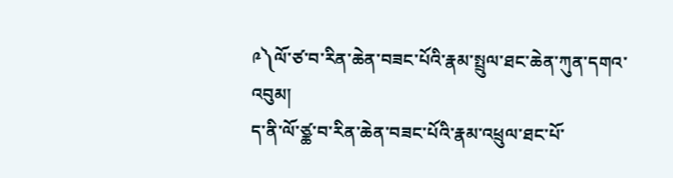༩༽ལོ་ཙ་བ་རིན་ཆེན་བཟང་པོའི་རྣམ་སྤྲུལ་ཐང་ཆེན་ཀུན་དགའ་འབུམ།
ད་ནི་ལོ་ཙྪ་བ་རིན་ཆེན་བཟང་པོའི་རྣམ་འཕྲུལ་ཐང་པོ་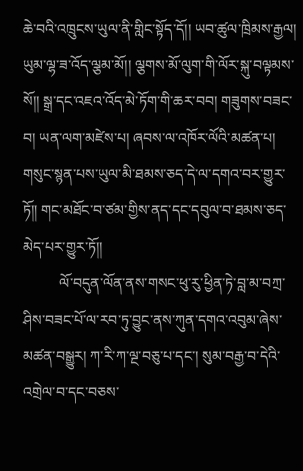ཆེ་བའི་འཁྲུངས་ཡུལ་ནི་གླིང་སྟོད་དོ།། ཡབ་ཚུལ་ཁྲིམས་རྒྱལ། ཡུམ་ལྷ་ཟ་འོད་ལྕམ་མོ།། ལྕགས་མོ་ལུག་གི་ལོར་སྐུ་བལྟམས་སོ།། སྒྲ་དང་འཇའ་འོད་མེ་ཏོག་གི་ཆར་བབ། གཟུགས་བཟང་བ། ཡན་ལག་མཛེས་པ། ཞབས་ལ་འཁོར་ལོའི་མཚན་པ། གསུང་སྙན་པས་ཡུལ་མི་ཐམས་ཅད་དེ་ལ་དགའ་བར་གྱུར་ཏོ༎ གང་མཐོང་བ་ཙམ་གྱིས་ནད་དང་དབུལ་བ་ཐམས་ཅད་མེད་པར་གྱུར་ཏོ།།
          ལོ་བདུན་ལོན་ནས་གསང་ཕུ་རུ་ཕྱིན་ཏེ་བླ་མ་བཀྲ་ཤིས་བཟང་པོ་ལ་རབ་ཏུ་བྱུང་ནས་ཀུན་དགའ་འབུམ་ཞེས་མཚན་བསྒྱུར། ཀ་རི་ཀ་ལྔ་བཅུ་པ་དང་། སུམ་བརྒྱ་བ་དེའི་འགྲེལ་བ་དང་བཅས་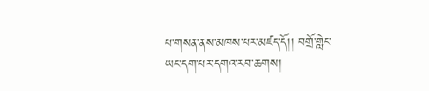པ་གསན་ནས་མཁས་པར་མཛད་དོ།། བགྲོ་གླེང་ཡང་དག་པར་དགའ་རབ་ཆགས།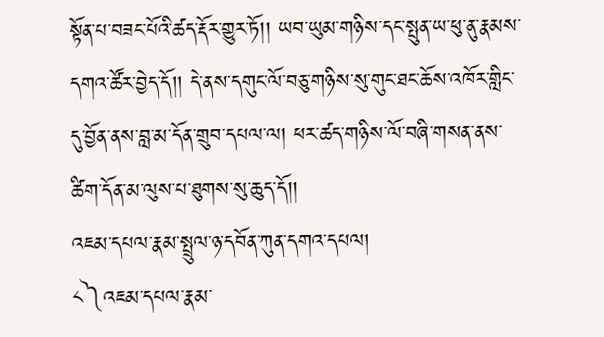སྟོན་པ་བཟང་པོའི་ཚད་རྡོར་གྱུར་ཏོ།། ཡབ་ཡུམ་གཉིས་དང་སྤུན་ཡ་ཕུ་ནུ་རྣམས་དགའ་ཚོར་བྱེད་དོ།། དེ་ནས་དགུང་ལོ་བཅུ་གཉིས་སུ་གུང་ཐང་ཆོས་འཁོར་གླིང་དུ་བྱོན་ནས་བླ་མ་དོན་གྲུབ་དཔལ་ལ། ཕར་ཚད་གཉིས་ལོ་བཞི་གསན་ནས་ཚིག་དོན་མ་ལུས་པ་ཐུགས་སུ་ཆུད་དོ།།
འཇམ་དཔལ་རྣམ་སྤྲུལ་ཉ་དབོན་ཀུན་དགའ་དཔལ།
༨༽འཇམ་དཔལ་རྣམ་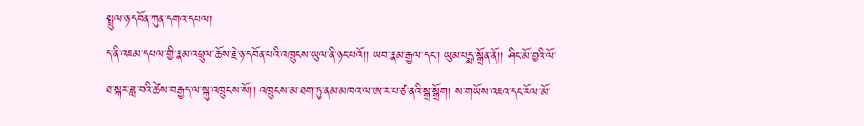སྤྲུལ་ཉ་དབོན་ཀུན་དགའ་དཔལ།
ད་ནི་འཇམ་དཔལ་གྱི་རྣམ་འཕྲུལ་ཆོས་རྗེ་ཉ་དབོན་པའི་འཁྲུངས་ཡུལ་ནི་ཉང་པའོ།། ཡབ་རྣམ་རྒྱལ་དང་། ཡུམ་པདྨ་སྒྲོན་ནོ།། ཤིང་མོ་བྱའི་ལོ་ཐ་སྐར་ཟླ་བའི་ཚེས་བརྒྱད་ལ་སྐུ་འཁྲུངས་སོ།། འཁྲུངས་མ་ཐག་ཏུ་ནམ་མཁའ་ལ་ཨ་ར་པ་ཙ་ནའི་སྒྲ་སྒྲོག། ས་གཡོས་འཇའ་དང་རོལ་མོ་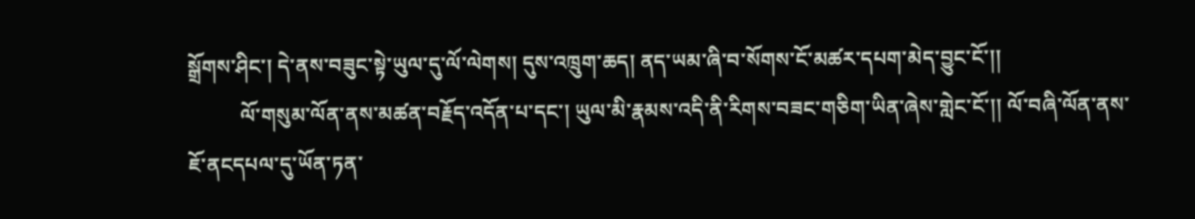སྒྲོགས་ཤིང་། དེ་ནས་བཟུང་སྟེ་ཡུལ་དུ་ལོ་ལེགས། དུས་འཁྲུག་ཆད། ནད་ཡམ་ཞི་བ་སོགས་ངོ་མཚར་དཔག་མེད་བྱུང་ངོ་།།
          ལོ་གསུམ་ལོན་ནས་མཚན་བརྗོད་འདོན་པ་དང་། ཡུལ་མི་རྣམས་འདི་ནི་རིགས་བཟང་གཅིག་ཡིན་ཞེས་གླེང་ངོ་།། ལོ་བཞི་ལོན་ནས་ཇོ་ནངདཔལ་དུ་ཡོན་ཏན་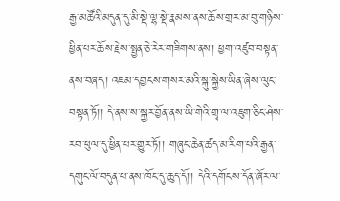རྒྱ་མཚོའི་མདུན་དུ་མི་སྡེ་ལྷ་སྡེ་རྣམས་ནས་ཆོས་གྲར་མ་བུ་གཉིས་ཕྱིན་པར་ཆོས་རྗེས་སྤྱན་ཅེ་རེར་གཟིགས་ནས། ཕྱག་འཛུབ་བསྟན་ནས་བཞད། འཇམ་དབྱངས་གསར་མའི་སྐུ་སྐྱེས་ཡིན་ཞེས་ལུང་བསྟན་ཏོ།། དེ་ནས་ས་སྐྱར་བྱོན་ནས་ཡི་གེའི་གྲྭ་ལ་འཇུག་ཅིང་ཤེས་རབ་ཕུལ་དུ་ཕྱིན་པར་གྱུར་ཏོ།། གཞུང་ཆེན་ཚད་མ་རིག་པའི་རྒྱན་དགུང་ལོ་བདུན་པ་ནས་ཁོང་དུ་ཆུད་དོ།། དེའི་དགོངས་དོན་ཞོར་ལ་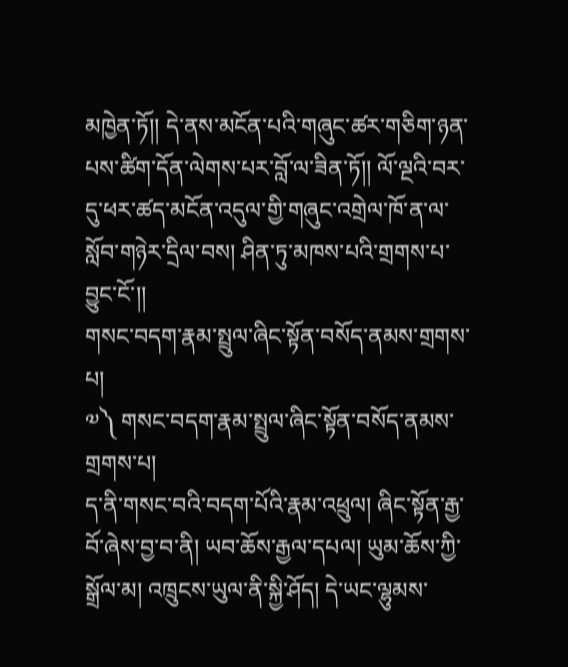མཁྱེན་ཏོ།། དེ་ནས་མངོན་པའི་གཞུང་ཚར་གཅིག་ཉན་པས་ཚིག་དོན་ལེགས་པར་བློ་ལ་ཟིན་ཏོ།། ལོ་ལྔའི་བར་དུ་ཕར་ཚད་མངོན་འདུལ་གྱི་གཞུང་འགྲེལ་ཁོ་ན་ལ་སློབ་གཉེར་དྲིལ་བས། ཤིན་ཏུ་མཁས་པའི་གྲགས་པ་བྱུང་ངོ་།།
གསང་བདག་རྣམ་སྤྲུལ་ཞིང་སྟོན་བསོད་ནམས་གྲགས་པ།
༧༽ གསང་བདག་རྣམ་སྤྲུལ་ཞིང་སྟོན་བསོད་ནམས་གྲགས་པ།
ད་ནི་གསང་བའི་བདག་པོའི་རྣམ་འཕྲུལ། ཞིང་སྟོན་རྒྱ་བོ་ཞེས་བྱ་བ་ནི། ཡབ་ཆོས་རྒྱལ་དཔལ། ཡུམ་ཆོས་ཀྱི་སྒྲོལ་མ། འཁྲུངས་ཡུལ་ནི་སྐྱི་ཤོད། དེ་ཡང་ལྷུམས་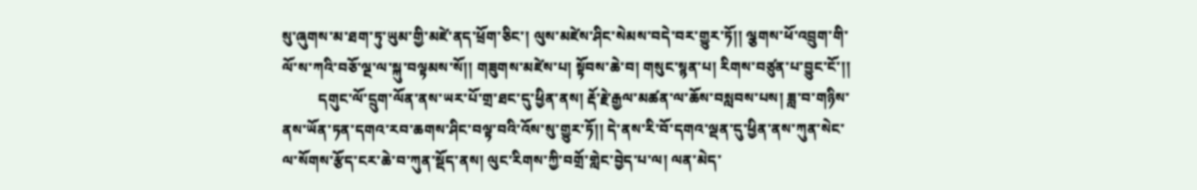སུ་ཞུགས་མ་ཐག་ཏུ་ཡུམ་གྱི་མཛེ་ནད་ཕྲོག་ཅིང་། ལུས་མཛེས་ཤིང་སེམས་བདེ་བར་གྱུར་ཏོ།། ལྕགས་ཕོ་འབྲུག་གི་ལོ་ས་ཀའི་བཅོ་ལྔ་ལ་སྐུ་བལྟམས་སོ།། གཟུགས་མཛེས་པ། སྟོབས་ཆེ་བ། གསུང་སྙན་པ། རིགས་བཙུན་པ་བྱུང་ངོ་།།
          དགུང་ལོ་དྲུག་ལོན་ནས་ཡར་པོ་གྲ་ཐང་དུ་ཕྱིན་ནས། རྡོ་རྗེ་རྒྱལ་མཚན་ལ་ཆོས་བསླབས་པས། ཟླ་བ་གཉིས་ནས་ཡོན་ཏན་དགའ་རབ་ཆགས་ཤིང་བལྟ་བའི་འོས་སུ་གྱུར་ཏོ།། དེ་ནས་རི་བོ་དགའ་ལྡན་དུ་ཕྱིན་ནས་ཀུན་སེང་ལ་སོགས་རྩོད་ངར་ཆེ་བ་ཀུན་སྡོད་ནས། ལུང་རིགས་ཀྱི་བགྲོ་གླེང་བྱེད་པ་ལ། ལན་མེད་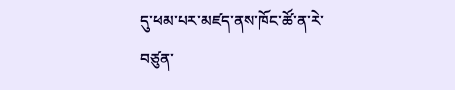དུ་ཕམ་པར་མཛད་ནས་ཁོང་ཚོ་ན་རེ་བཙུན་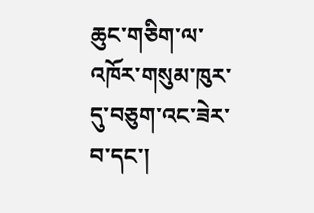ཆུང་གཅིག་ལ་འཁོར་གསུམ་ཁུར་དུ་བཅུག་འང་ཟེར་བ་དང་།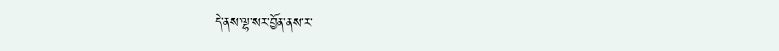དེ་ནས་ལྷ་སར་བྱོན་ནས་ར་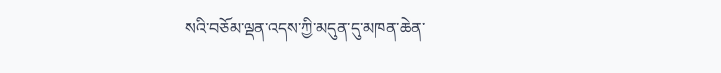སའི་བཅོམ་ལྡན་འདས་ཀྱི་མདུན་དུ་མཁན་ཆེན་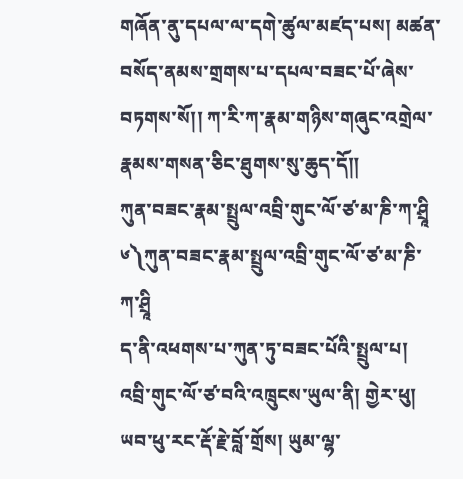གཞོན་ནུ་དཔལ་ལ་དགེ་ཚུལ་མཛད་པས། མཚན་བསོད་ནམས་གྲགས་པ་དཔལ་བཟང་པོ་ཞེས་བཏགས་སོ།། ཀ་རི་ཀ་རྣམ་གཉིས་གཞུང་འགྲེལ་རྣམས་གསན་ཅིང་ཐུགས་སུ་ཆུད་དོ༎
ཀུན་བཟང་རྣམ་སྤྲུལ་འབྲི་གུང་ལོ་ཙ་མ་ཎི་ཀ་ཤྲཱི
༦༽ཀུན་བཟང་རྣམ་སྤྲུལ་འབྲི་གུང་ལོ་ཙ་མ་ཎི་ཀ་ཤྲཱི
ད་ནི་འཕགས་པ་ཀུན་ཏུ་བཟང་པོའི་སྤྲུལ་པ། འབྲི་གུང་ལོ་ཙ་བའི་འཁྲུངས་ཡུལ་ནི། གྱེར་ཕུ། ཡབ་ཕུ་རང་རྡོ་རྗེ་བློ་གྲོས། ཡུམ་ལྷ་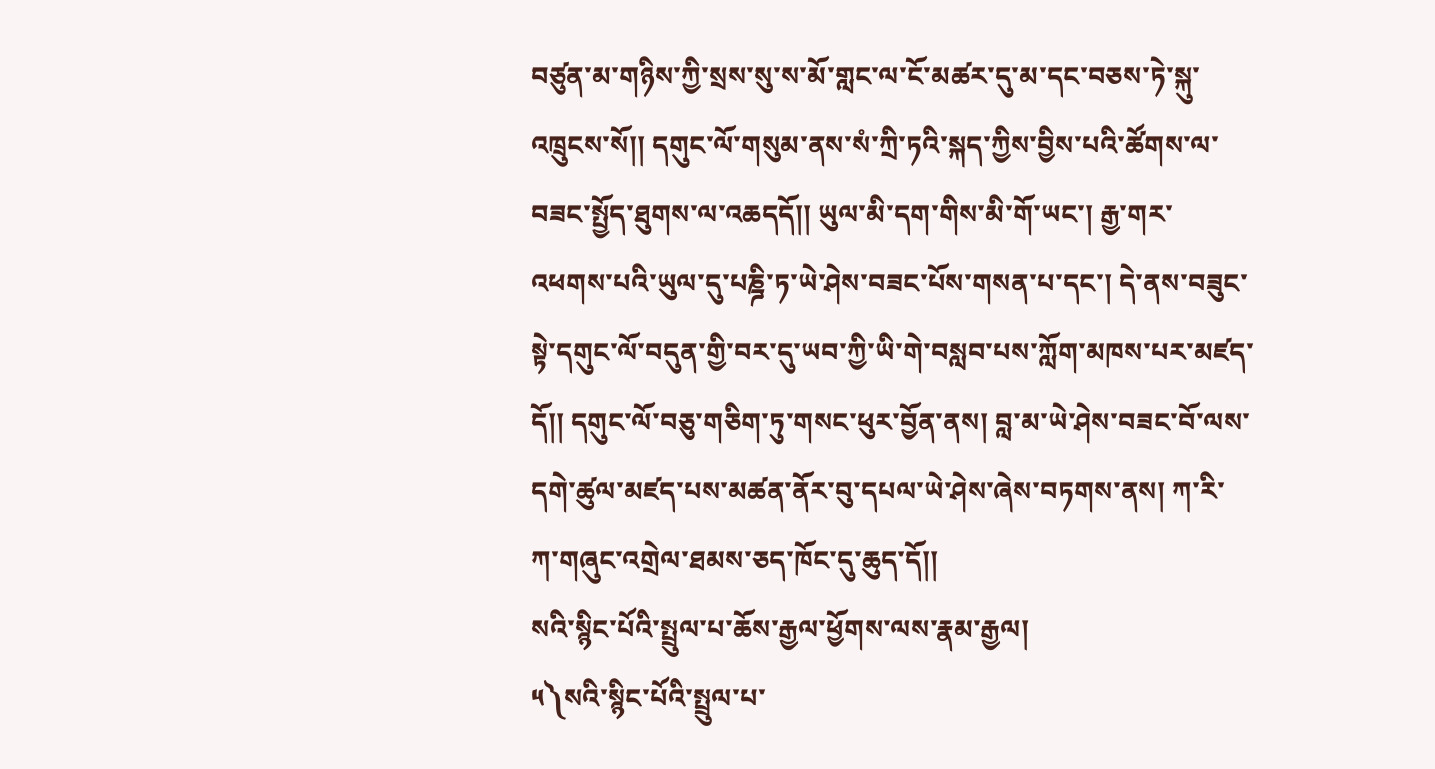བཙུན་མ་གཉིས་ཀྱི་སྲས་སུ་ས་མོ་གླང་ལ་ངོ་མཚར་དུ་མ་དང་བཅས་ཏེ་སྐུ་འཁྲུངས་སོ།། དགུང་ལོ་གསུམ་ནས་སཾ་ཀྲི་ཏའི་སྐད་ཀྱིས་བྱིས་པའི་ཚོགས་ལ་བཟང་སྤྱོད་ཐུགས་ལ་འཆདདོ།། ཡུལ་མི་དག་གིས་མི་གོ་ཡང་། རྒྱ་གར་འཕགས་པའི་ཡུལ་དུ་པཎྜི་ཏ་ཡེ་ཤེས་བཟང་པོས་གསན་པ་དང་། དེ་ནས་བཟུང་སྟེ་དགུང་ལོ་བདུན་གྱི་བར་དུ་ཡབ་ཀྱི་ཡི་གེ་བསླབ་པས་ཀློག་མཁས་པར་མཛད་དོ།། དགུང་ལོ་བཅུ་གཅིག་ཏུ་གསང་ཕུར་བྱོན་ནས། བླ་མ་ཡེ་ཤེས་བཟང་བོ་ལས་དགེ་ཚུལ་མཛད་པས་མཚན་ནོར་བུ་དཔལ་ཡེ་ཤེས་ཞེས་བཏགས་ནས། ཀ་རི་ཀ་གཞུང་འགྲེལ་ཐམས་ཅད་ཁོང་དུ་ཆུད་དོ།།
སའི་སྙིང་པོའི་སྤྲུལ་པ་ཆོས་རྒྱལ་ཕྱོགས་ལས་རྣམ་རྒྱལ།
༥༽སའི་སྙིང་པོའི་སྤྲུལ་པ་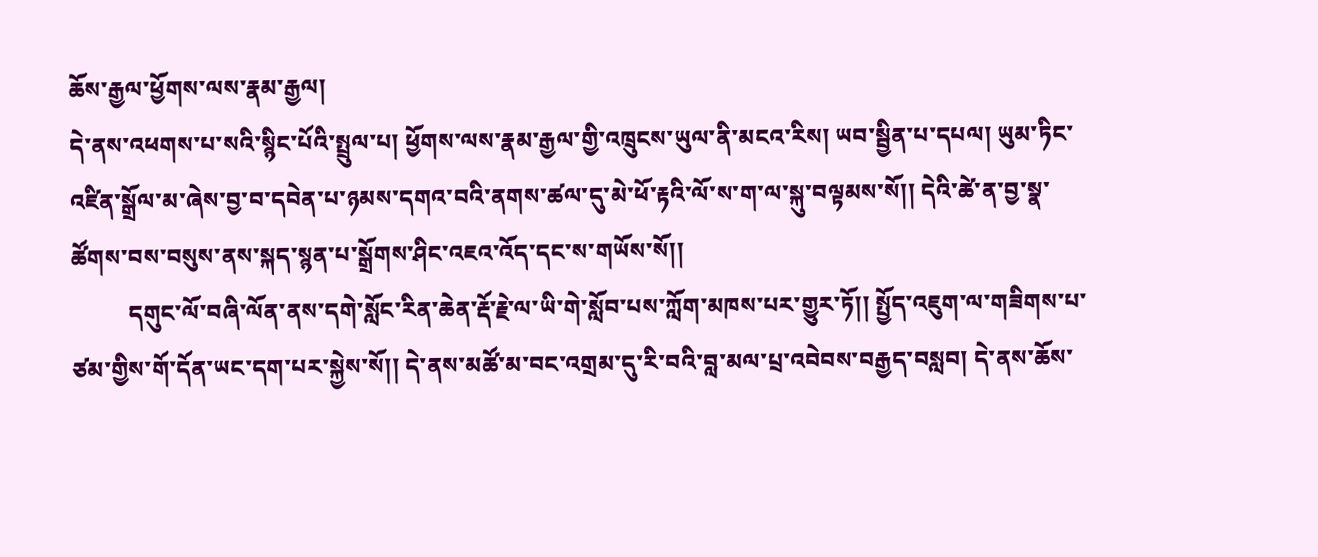ཆོས་རྒྱལ་ཕྱོགས་ལས་རྣམ་རྒྱལ།
དེ་ནས་འཕགས་པ་སའི་སྙིང་པོའི་སྤྲུལ་པ། ཕྱོགས་ལས་རྣམ་རྒྱལ་གྱི་འཁྲུངས་ཡུལ་ནི་མངའ་རིས། ཡབ་སྦྱིན་པ་དཔལ། ཡུམ་ཏིང་འཛིན་སྒྲོལ་མ་ཞེས་བྱ་བ་དབེན་པ་ཉམས་དགའ་བའི་ནགས་ཚལ་དུ་མེ་ཕོ་རྟའི་ལོ་ས་ག་ལ་སྐུ་བལྟམས་སོ།། དེའི་ཚེ་ན་བྱ་སྣ་ཚོགས་བས་བསུས་ནས་སྐད་སྙན་པ་སྒྲོགས་ཤིང་འཇའ་འོད་དང་ས་གཡོས་སོ།།
          དགུང་ལོ་བཞི་ལོན་ནས་དགེ་སློང་རིན་ཆེན་རྡོ་རྗེ་ལ་ཡི་གེ་སློབ་པས་ཀློག་མཁས་པར་གྱུར་ཏོ།། སྤྱོད་འཇུག་ལ་གཟིགས་པ་ཙམ་གྱིས་གོ་དོན་ཡང་དག་པར་སྐྱེས་སོ།། དེ་ནས་མཚོ་མ་བང་འགྲམ་དུ་རི་བའི་བླ་མལ་པྲ་འབེབས་བརྒྱད་བསླབ། དེ་ནས་ཆོས་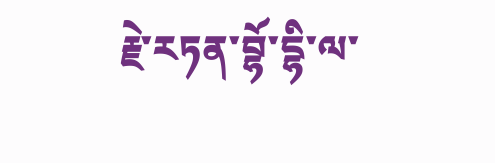རྗེ་རཏན་བྷོ་དྷི་ལ་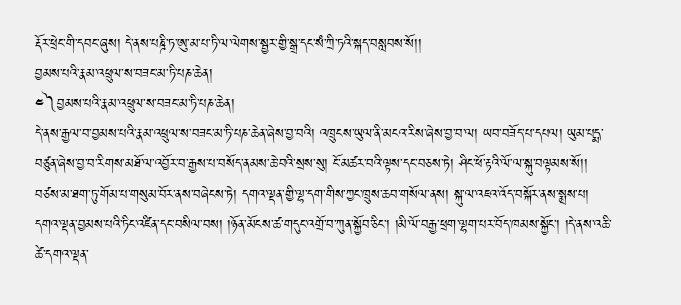རྡོར་ཕྲེང་གི་དབང་ཞུས། དེ་ནས་པཎྜི་ཏ་ཨུ་མ་པ་ཏི་ལ་ལེགས་སྦྱར་གྱི་སྒྲ་དང་སཾ་ཀྲི་ཏའི་སྐད་བསླབས་སོ།།
བྱམས་པའི་རྣམ་འཕྲུལ་ས་བཟང་མ་ཏི་པཎ་ཆེན།
༤༽བྱམས་པའི་རྣམ་འཕྲུལ་ས་བཟང་མ་ཏི་པཎ་ཆེན།
དེ་ནས་རྒྱལ་བ་བྱམས་པའི་རྣམ་འཕྲུལ་ས་བཟང་མ་ཏི་པཎ་ཆེན་ཞེས་བྱ་བའི། འཁྲུངས་ཡུལ་ནི་མངའ་རིས་ཞེས་བྱ་བ་ལ། ཡབ་བཟོད་པ་དཔལ། ཡུམ་པདྨ་བཙུན་ཞེས་བྱ་བ་རིགས་མཐོ་ལ་འབྱོར་བ་རྒྱས་པ་བསོད་ནམས་ཆེ་བའི་སྲས་སུ། ངོ་མཚར་བའི་ལྟས་དང་བཅས་ཏེ། ཤིང་ཕོ་རྟའི་ལོ་ལ་སྐུ་བལྟམས་སོ།། བཙས་མ་ཐག་ཏུ་གོམ་པ་གསུམ་བོར་ནས་བཞེངས་ཏེ། དགའ་ལྡན་གྱི་ལྷ་དག་གིས་ཀྱང་ཁྲུས་ཆབ་གསོལ་ནས། སྐུ་ལ་འཇའ་འོད་བསྐོར་ནས་སྨྲས་པ། དགའ་ལྡན་བྱམས་པའི་ཏིང་འཛིན་དང་བསིལ་བས། །ཉོན་མོངས་ཚ་གདུང་འགྲོ་བ་ཀུན་སྐྱོབ་ཅིང་། །མི་ལོ་བརྒྱ་ཕྲག་ལྷག་པར་བོད་ཁམས་སྐྱོང་། །དེ་ནས་འཆི་ཚེ་དགའ་ལྡན་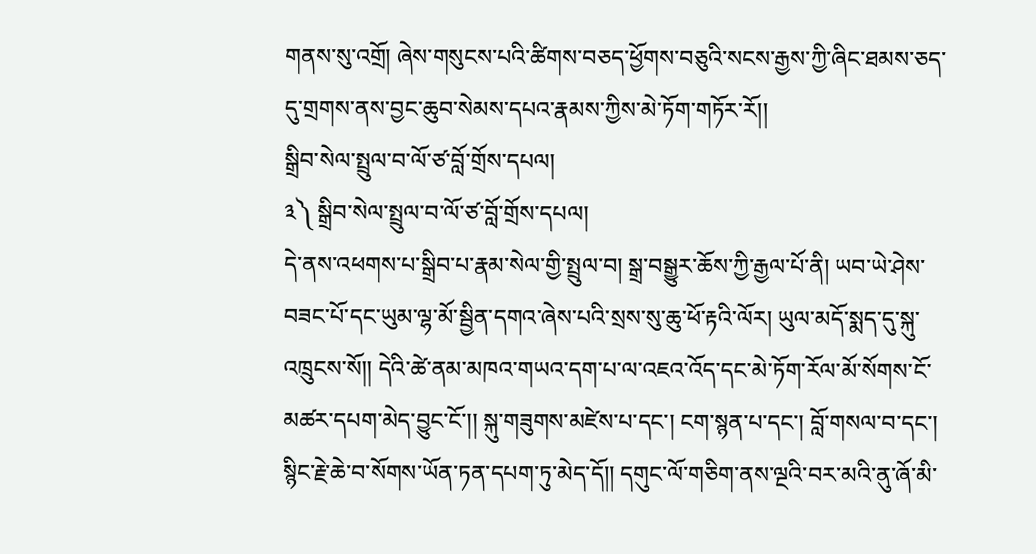གནས་སུ་འགྲོ། ཞེས་གསུངས་པའི་ཚིགས་བཅད་ཕྱོགས་བཅུའི་སངས་རྒྱས་ཀྱི་ཞིང་ཐམས་ཅད་དུ་གྲགས་ནས་བྱང་ཆུབ་སེམས་དཔའ་རྣམས་ཀྱིས་མེ་ཏོག་གཏོར་རོ།།
སྒྲིབ་སེལ་སྤྲུལ་བ་ལོ་ཙ་བློ་གྲོས་དཔལ།
༣༽ སྒྲིབ་སེལ་སྤྲུལ་བ་ལོ་ཙ་བློ་གྲོས་དཔལ།
དེ་ནས་འཕགས་པ་སྒྲིབ་པ་རྣམ་སེལ་གྱི་སྤྲུལ་བ། སྒྲ་བསྒྱུར་ཆོས་ཀྱི་རྒྱལ་པོ་ནི། ཡབ་ཡེ་ཤེས་བཟང་པོ་དང་ཡུམ་ལྷ་མོ་སྦྱིན་དགའ་ཞེས་པའི་སྲས་སུ་ཆུ་ཕོ་རྟའི་ལོར། ཡུལ་མདོ་སྨད་དུ་སྐུ་འཁྲུངས་སོ།། དེའི་ཚེ་ནམ་མཁའ་གཡའ་དག་པ་ལ་འཇའ་འོད་དང་མེ་ཏོག་རོལ་མོ་སོགས་ངོ་མཚར་དཔག་མེད་བྱུང་ངོ་།། སྐུ་གཟུགས་མཛེས་པ་དང་། ངག་སྙན་པ་དང་། བློ་གསལ་བ་དང་། སྙིང་རྗེ་ཆེ་བ་སོགས་ཡོན་ཏན་དཔག་ཏུ་མེད་དོ།། དགུང་ལོ་གཅིག་ནས་ལྔའི་བར་མའི་ནུ་ཞོ་མི་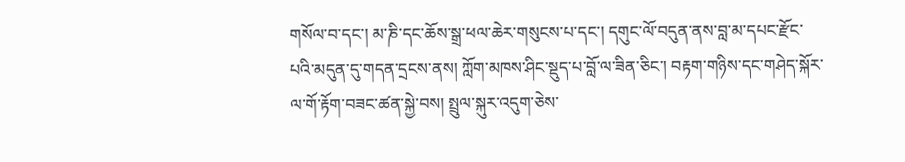གསོལ་བ་དང་། མ་ཎི་དང་ཆོས་སྒྲ་ཕལ་ཆེར་གསུངས་པ་དང་། དགུང་ལོ་བདུན་ནས་བླ་མ་དཔང་རྫོང་པའི་མདུན་དུ་གདན་དྲངས་ནས། ཀློག་མཁས་ཤིང་སྡུད་པ་བློ་ལ་ཟིན་ཅིང་། བརྟག་གཉིས་དང་གཤེད་སྐོར་ལ་གོ་རྟོག་བཟང་ཚན་སྐྱེ་བས། སྤྲུལ་སྐུར་འདུག་ཅེས་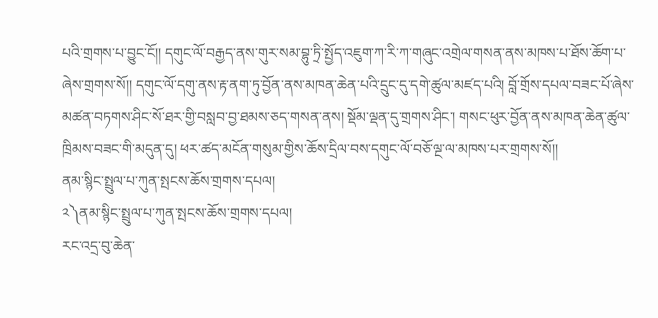པའི་གྲགས་པ་བྱུང་ངོ།། དགུང་ལོ་བརྒྱད་ནས་གུར་སམ་བྷུ་ཏྲི་སྤྱོད་འཇུག་ཀ་རི་ཀ་གཞུང་འགྲེལ་གསན་ནས་མཁས་པ་ཐོས་ཆོག་པ་ཞེས་གྲགས་སོ།། དགུང་ལོ་དགུ་ནས་རྟ་ནག་ཏུ་བྱོན་ནས་མཁན་ཆེན་པའི་དྲུང་དུ་དགེ་ཚུལ་མཛད་པའི། བློ་གྲོས་དཔལ་བཟང་པོ་ཞེས་མཚན་བཏགས་ཤིང་སོ་ཐར་གྱི་བསླབ་བྱ་ཐམས་ཅད་གསན་ནས། སྡོམ་ལྡན་དུ་གྲགས་ཤིང་། གསང་ཕུར་བྱོན་ནས་མཁན་ཆེན་ཚུལ་ཁྲིམས་བཟང་གི་མདུན་དུ། ཕར་ཚད་མངོན་གསུམ་གྱིས་ཆོས་དྲིལ་བས་དགུང་ལོ་བཅོ་ལྔ་ལ་མཁས་པར་གྲགས་སོ།།
ནམ་སྙིང་སྤྲུལ་པ་ཀུན་སྤངས་ཆོས་གྲགས་དཔལ།
༢༽ནམ་སྙིང་སྤྲུལ་པ་ཀུན་སྤངས་ཆོས་གྲགས་དཔལ།
རང་འདྲ་བུ་ཆེན་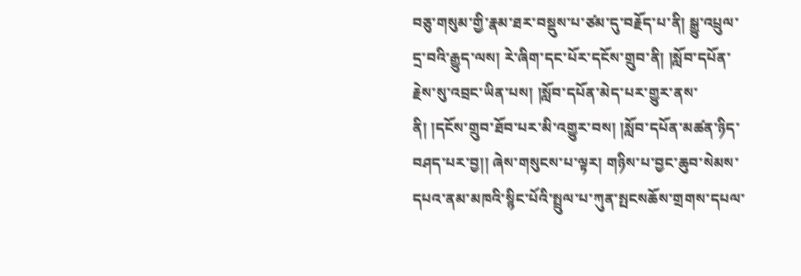བཅུ་གསུམ་གྱི་རྣམ་ཐར་བསྡུས་པ་ཙམ་དུ་བརྗོད་པ་ནི། སྒྱུ་འཔྲུལ་དྲ་བའི་རྒྱུད་ལས། རེ་ཞིག་དང་པོར་དངོས་གྲུབ་ནི། །སློབ་དཔོན་རྗེས་སུ་འབྲང་ཡིན་པས། །སློབ་དཔོན་མེད་པར་གྱུར་ནས་ནི། །དངོས་གྲུབ་ཐོབ་པར་མི་འགྱུར་བས། །སློབ་དཔོན་མཚན་ཉིད་བཤད་པར་བྱ།། ཞེས་གསུངས་པ་ལྟར། གཉིས་པ་བྱང་ཆུབ་སེམས་དཔའ་ནམ་མཁའི་སྙིང་པོའི་སྤྲུལ་པ་ཀུན་སྤངསཆོས་གྲགས་དཔལ་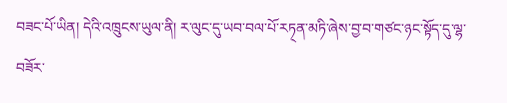བཟང་པོ་ཡིན། དེའི་འཁྲུངས་ཡུལ་ནི། ར་ལུང་དུ་ཡབ་བལ་པོ་རཏ྄ན་མཏི་ཞེས་བྱ་བ་གཙང་ཉང་སྟོད་དུ་ལྷ་བཟོར་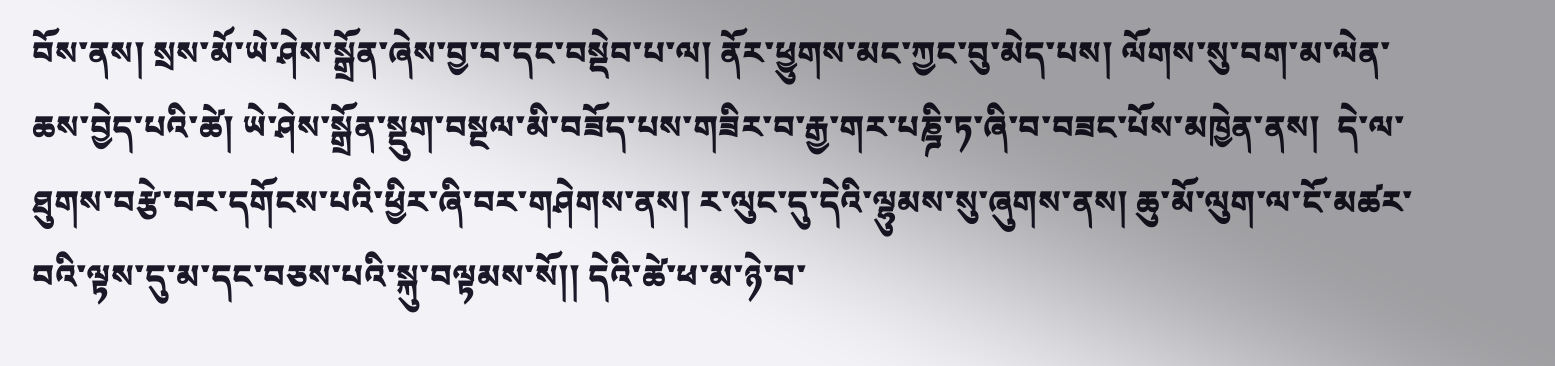བོས་ནས། སྲས་མོ་ཡེ་ཤེས་སྒྲོན་ཞེས་བྱ་བ་དང་བསྡེབ་པ་ལ། ནོར་ཕྱུགས་མང་ཀྱང་བུ་མེད་པས། ལོགས་སུ་བག་མ་ལེན་ཆས་བྱེད་པའི་ཚེ། ཡེ་ཤེས་སྒྲོན་སྡུག་བསྔལ་མི་བཟོད་པས་གཟིར་བ་རྒྱ་གར་པཎྜི་ཏ་ཞི་བ་བཟང་པོས་མཁྱེན་ནས།  དེ་ལ་ཐུགས་བརྩེ་བར་དགོངས་པའི་ཕྱིར་ཞི་བར་གཤེགས་ནས། ར་ལུང་དུ་དེའི་ལྷུམས་སུ་ཞུགས་ནས། ཆུ་མོ་ལུག་ལ་ངོ་མཚར་བའི་ལྟས་དུ་མ་དང་བཅས་པའི་སྐུ་བལྟམས་སོ།། དེའི་ཚེ་ཕ་མ་ཉེ་བ་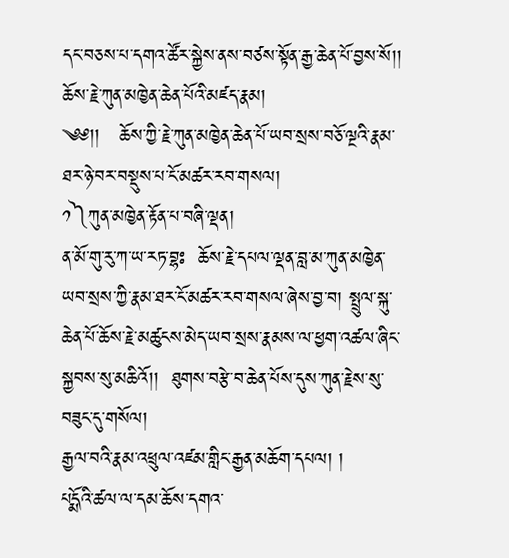དང་བཅས་པ་དགའ་ཚོར་སྐྱེས་ནས་བཙས་སྟོན་རྒྱ་ཆེན་པོ་བྱས་སོ།།
ཆོས་རྗེ་ཀུན་མཁྱེན་ཆེན་པོའི་མཛད་རྣམ།
༄༅།།   ཆོས་ཀྱི་རྗེ་ཀུན་མཁྱེན་ཆེན་པོ་ཡབ་སྲས་བཅོ་ལྔའི་རྣམ་ཐར་ཉེ་བར་བསྡུས་པ་ངོ་མཚར་རབ་གསལ།
༡༽ཀུན་མཁྱེན་རྟོན་པ་བཞི་ལྡན།
ན་མོ་གུ་རུ་ཀ་ཡ་རཏ་བྷཿ  ཆོས་རྗེ་དཔལ་ལྡན་བླ་མ་ཀུན་མཁྱེན་ཡབ་སྲས་ཀྱི་རྣམ་ཐར་ངོ་མཚར་རབ་གསལ་ཞེས་བྱ་བ། སྤྲུལ་སྐུ་ཆེན་པོ་ཆོས་རྗེ་མཚུངས་མེད་ཡབ་སྲས་རྣམས་ལ་ཕྱག་འཚལ་ཞིང་སྐྱབས་སུ་མཆིའོ།།  ཐུགས་བརྩེ་བ་ཆེན་པོས་དུས་ཀུན་རྗེས་སུ་བཟུང་དུ་གསོལ།
རྒྱལ་བའི་རྣམ་འཕྲུལ་འཛམ་གླིང་རྒྱན་མཆོག་དཔལ། །
པདྨོའི་ཚལ་ལ་དམ་ཆོས་དགའ་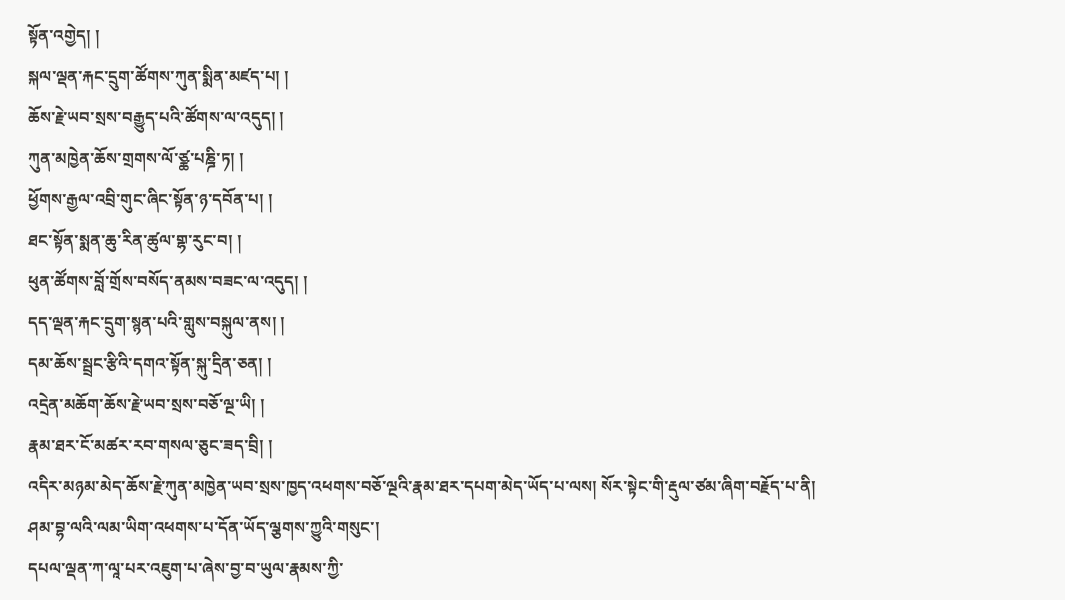སྟོན་འགྱེད། །
སྐལ་ལྡན་རྐང་དྲུག་ཚོགས་ཀུན་སྨིན་མཛད་པ། །
ཆོས་རྗེ་ཡབ་སྲས་བརྒྱུད་པའི་ཚོགས་ལ་འདུད། །
ཀུན་མཁྱེན་ཆོས་གྲགས་ལོ་ཙྪ་པཎྜི་ཏ། །
ཕྱོགས་རྒྱལ་འབྲི་གུང་ཞིང་སྟོན་ཉ་དབོན་པ། །
ཐང་སྟོན་སྨན་ཆུ་རིན་ཚུལ་གྷ་རུང་བ། །
ཕུན་ཚོགས་བློ་གྲོས་བསོད་ནམས་བཟང་ལ་འདུད། །
དད་ལྡན་རྐང་དྲུག་སྙན་པའི་གླུས་བསྐུལ་ནས། །
དམ་ཆོས་སྦྲང་རྩིའི་དགའ་སྟོན་སྐུ་དྲིན་ཅན། །
འདྲེན་མཆོག་ཆོས་རྗེ་ཡབ་སྲས་བཅོ་ལྔ་ཡི། །
རྣམ་ཐར་ངོ་མཚར་རབ་གསལ་ཅུང་ཟད་བྲི། །
འདིར་མཉམ་མེད་ཆོས་རྗེ་ཀུན་མཁྱེན་ཡབ་སྲས་ཁྱད་འཕགས་བཅོ་ལྔའི་རྣམ་ཐར་དཔག་མེད་ཡོད་པ་ལས། སོར་སྟེང་གི་རྡུལ་ཙམ་ཞིག་བརྗོད་པ་ནི།
ཤམ་བྷ་ལའི་ལམ་ཡིག་འཕགས་པ་དོན་ཡོད་ལྕགས་ཀྱུའི་གསུང་།
དཔལ་ལྡན་ཀ་ལཱ་པར་འཇུག་པ་ཞེས་བྱ་བ་ཡུལ་རྣམས་ཀྱི་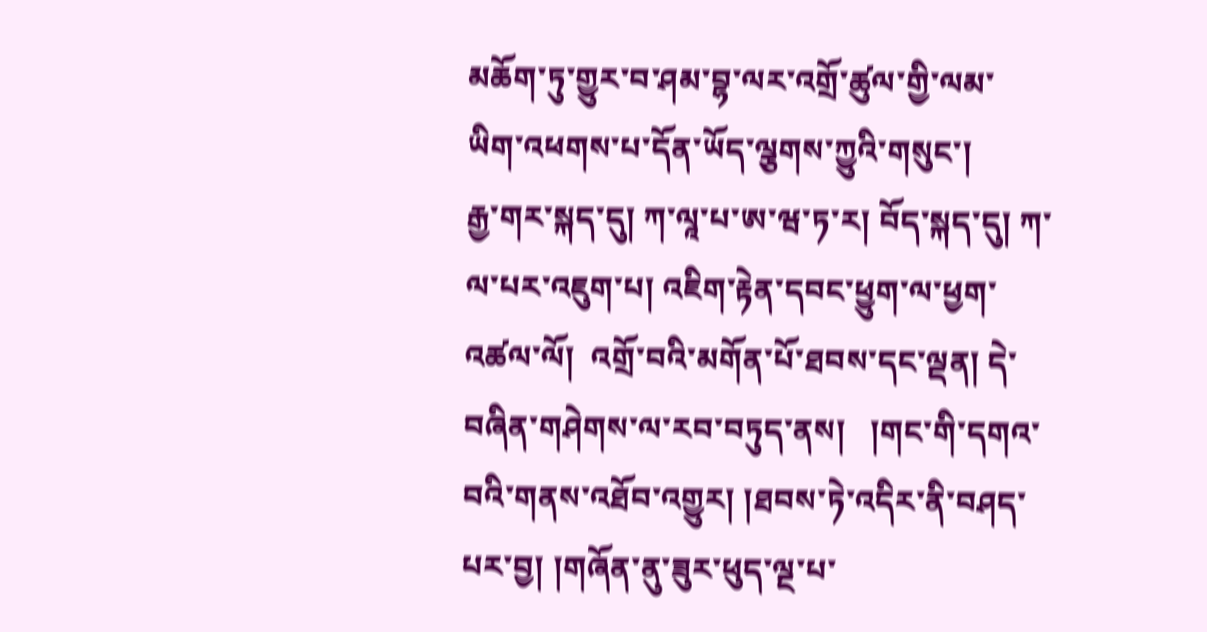མཆོག་ཏུ་གྱུར་བ་ཤམ་བྷ་ལར་འགྲོ་ཚུལ་གྱི་ལམ་ཡིག་འཕགས་པ་དོན་ཡོད་ལྕགས་ཀྱུའི་གསུང་།
རྒྱ་གར་སྐད་དུ། ཀ་ལཱ་པ་ཨ་ཝ་ཏ་ར། བོད་སྐད་དུ། ཀ་ལ་པར་འཇུག་པ། འཇིག་རྟེན་དབང་ཕྱུག་ལ་ཕྱག་འཚལ་ལོ།  འགྲོ་བའི་མགོན་པོ་ཐབས་དང་ལྡན། དེ་བཞིན་གཤེགས་ལ་རབ་བཏུད་ནས།   །གང་གི་དགའ་བའི་གནས་འཐོབ་འགྱུར། །ཐབས་ཏེ་འདིར་ནི་བཤད་པར་བྱ། །གཞོན་ནུ་ཟུར་ཕུད་ལྔ་པ་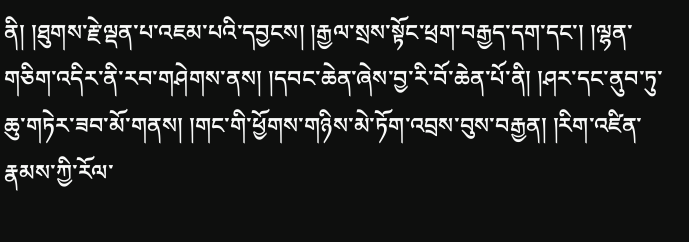ནི། །ཐུགས་རྗེ་ལྡན་པ་འཇམ་པའི་དབྱངས། །རྒྱལ་སྲས་སྟོང་ཕྲག་བརྒྱད་དག་དང་། །ལྷན་གཅིག་འདིར་ནི་རབ་གཤེགས་ནས། །དབང་ཆེན་ཞེས་བྱ་རི་བོ་ཆེན་པོ་ནི། །ཤར་དང་ནུབ་ཏུ་ཆུ་གཏེར་ཟབ་མོ་གནས། །གང་གི་ཕྱོགས་གཉིས་མེ་ཏོག་འབྲས་བུས་བརྒྱན། །རིག་འཛིན་རྣམས་ཀྱི་རོལ་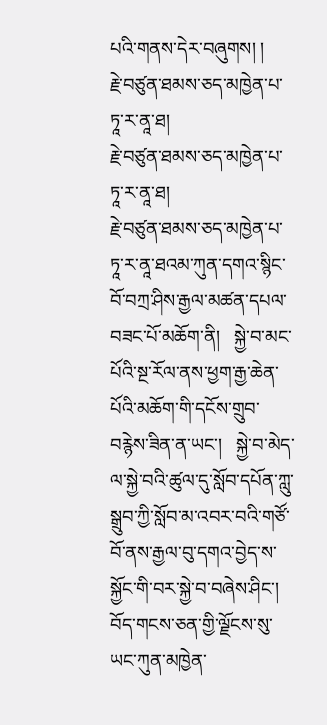པའི་གནས་དེར་བཞུགས། །
རྗེ་བཙུན་ཐམས་ཅད་མཁྱེན་པ་ཏཱ་ར་ནཱ་ཐ།
རྗེ་བཙུན་ཐམས་ཅད་མཁྱེན་པ་ཏཱ་ར་ནཱ་ཐ།
རྗེ་བཙུན་ཐམས་ཅད་མཁྱེན་པ་ཏཱ་ར་ནཱ་ཐའམ་ཀུན་དགའ་སྙིང་བོ་བཀྲ་ཤིས་རྒྱལ་མཚན་དཔལ་བཟང་པོ་མཆོག་ནི།   སྐྱེ་བ་མང་པོའི་སྔ་རོལ་ནས་ཕྱག་རྒྱ་ཆེན་པོའི་མཆོག་གི་དངོས་གྲུབ་བརྙེས་ཟིན་ན་ཡང་།   སྐྱེ་བ་མེད་ལ་སྐྱེ་བའི་ཚུལ་དུ་སློབ་དཔོན་ཀླུ་སྒྲུབ་ཀྱི་སློབ་མ་འབར་བའི་གཙོ་བོ་ནས་རྒྱལ་བུ་དགའ་བྱེད་ས་སྐྱོང་གི་བར་སྐྱེ་བ་བཞེས་ཤིང་།   བོད་གངས་ཅན་གྱི་ལྗོངས་སུ་ཡང་ཀུན་མཁྱེན་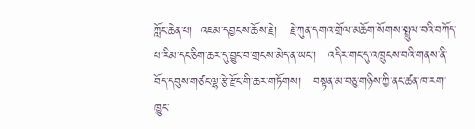ཀློང་ཆེན་པ།  འཇམ་དབྱངས་ཆོས་རྗེ།   རྗེ་ཀུན་དགའ་གྲོལ་མཆོག་སོགས་སྤྲུལ་བའི་བཀོད་པ་རིམ་དང་ཅིག་ཆར་དུ་བྱུང་བ་གྲངས་མེད་ན་ཡང་།   འདིར་གང་དུ་འཁྲུངས་བའི་གནས་ནི་བོད་དབུས་གཙང་ལྷ་རྩེ་རྫོང་གི་ཆར་གཏོགས།   བསྟན་མ་བཅུ་གཉིས་ཀྱི་ནང་ཚན་ཁ་རག་ཁྱུང་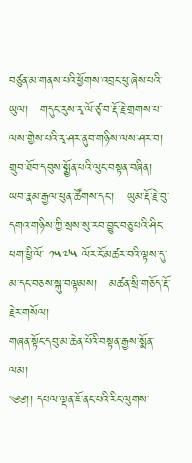བཙུན་མ་གནས་པའི་ཕྱོགས་འབྲང་ཕུ་ཞེས་པའི་ཡུལ།   གདུང་རུས་རྭ་ལོ་ཙྭ་བ་རྡོ་རྗེ་གྲགས་པ་ལས་གྱེས་པའི་རྭ་ཤར་ནུབ་གཉིས་ལས་ཤར་བ།   གྲུབ་ཐོབ་དབུས་སྨྱོན་པའི་ལུང་བསྟན་བཞིན།   ཡབ་རྣམ་རྒྱལ་ཕུན་ཚོགས་དང་།   ཡུམ་རྡོ་རྗེ་བུ་དགའ་གཉིས་ཀྱི་སྲས་སུ་རབ་བྱུང་བཅུ་པའི་ཤིང་ཕག་ཕྱི་ལོ་ ༡༥༧༥ ལོར་ངོ་མཚར་བའི་ལྟས་དུ་མ་དང་བཅས་སྐུ་བལྟམས།   མཚན་སྲི་གཅོད་རྡོ་རྗེར་གསོལ།
གཞན་སྟོང་དབུ་མ་ཆེན་པོའི་བསྟན་རྒྱས་སྨོན་ལམ།
༄༅།། དཔལ་ལྡན་ཇོ་ནང་པའི་རིང་ལུགས་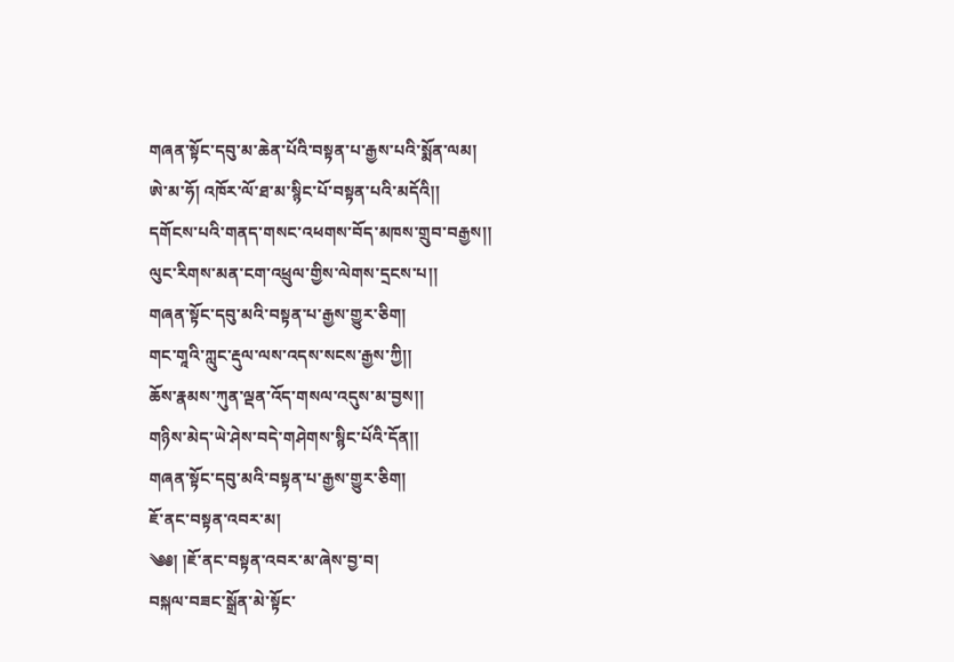གཞན་སྟོང་དབུ་མ་ཆེན་པོའི་བསྟན་པ་རྒྱས་པའི་སྨོན་ལམ།
ཨེ་མ་ཧོ། འཁོར་ལོ་ཐ་མ་སྙིང་པོ་བསྟན་པའི་མདོའི།།
དགོངས་པའི་གནད་གསང་འཕགས་བོད་མཁས་གྲུབ་བརྒྱས།།
ལུང་རིགས་མན་ངག་འཕྲུལ་གྱིས་ལེགས་དྲངས་པ།།
གཞན་སྟོང་དབུ་མའི་བསྟན་པ་རྒྱས་གྱུར་ཅིག།
གང་གཱའི་ཀླུང་རྡུལ་ལས་འདས་སངས་རྒྱས་ཀྱི།།
ཆོས་རྣམས་ཀུན་ལྡན་འོད་གསལ་འདུས་མ་བྱས།།
གཉིས་མེད་ཡེ་ཤེས་བདེ་གཤེགས་སྙིང་པོའི་དོན།།
གཞན་སྟོང་དབུ་མའི་བསྟན་པ་རྒྱས་གྱུར་ཅིག།
ཇོ་ནང་བསྟན་འབར་མ།
༄༅། །ཇོ་ནང་བསྟན་འབར་མ་ཞེས་བྱ་བ།
བསྐལ་བཟང་སྒྲོན་མེ་སྟོང་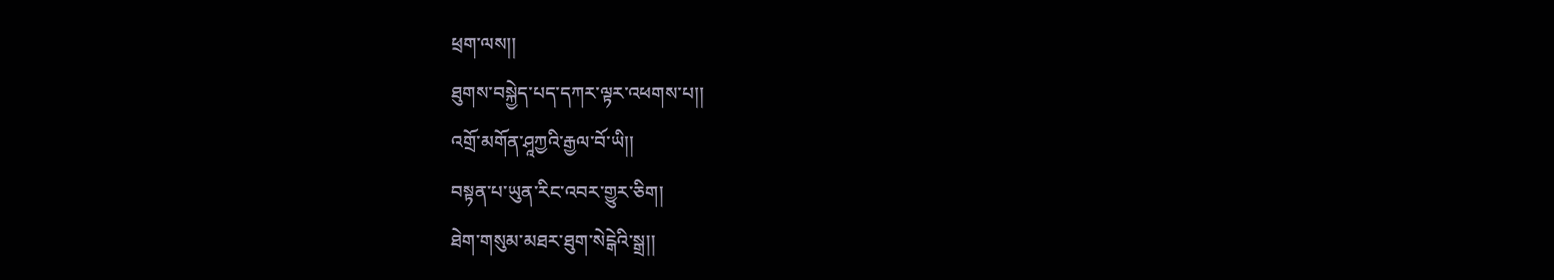ཕྲག་ལས།།
ཐུགས་བསྐྱེད་པད་དཀར་ལྟར་འཕགས་པ།།
འགྲོ་མགོན་ཤཱཀྱའི་རྒྱལ་བོ་ཡི།།
བསྟན་པ་ཡུན་རིང་འབར་གྱུར་ཅིག།
ཐེག་གསུམ་མཐར་ཐུག་སེངྒེའི་སྒྲ།།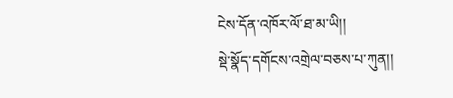ངེས་དོན་འཁོར་ལོ་ཐ་མ་ཡི།།
སྡེ་སྣོད་དགོངས་འགྲེལ་བཅས་པ་ཀུན།།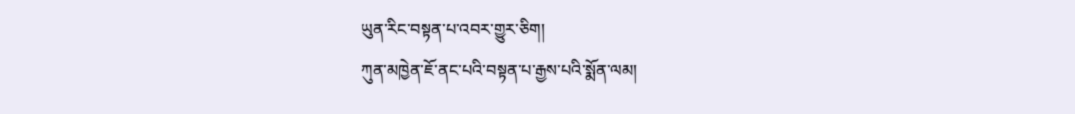ཡུན་རིང་བསྟན་པ་འབར་གྱུར་ཅིག།
ཀུན་མཁྱེན་ཇོ་ནང་པའི་བསྟན་པ་རྒྱས་པའི་སྨོན་ལམ།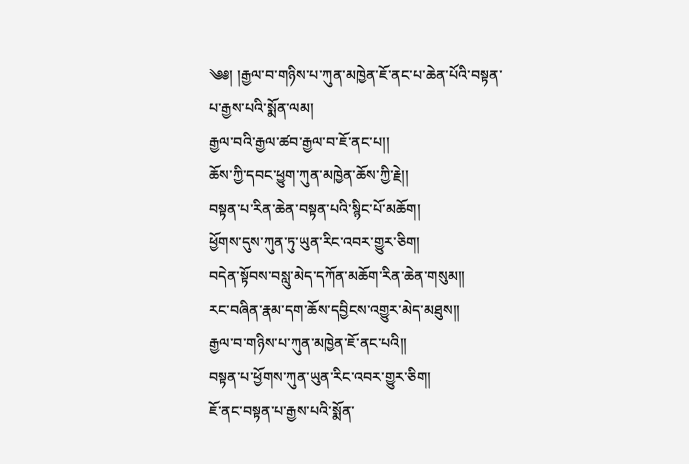༄༅། །རྒྱལ་བ་གཉིས་པ་ཀུན་མཁྱེན་ཇོ་ནང་པ་ཆེན་པོའི་བསྟན་པ་རྒྱས་པའི་སྨོན་ལམ།
རྒྱལ་བའི་རྒྱལ་ཚབ་རྒྱལ་བ་ཇོ་ནང་པ།།
ཆོས་ཀྱི་དབང་ཕྱུག་ཀུན་མཁྱེན་ཆོས་ཀྱི་རྗེ།།
བསྟན་པ་རིན་ཆེན་བསྟན་པའི་སྙིང་པོ་མཆོག།
ཕྱོགས་དུས་ཀུན་ཏུ་ཡུན་རིང་འབར་གྱུར་ཅིག།
བདེན་སྟོབས་བསླུ་མེད་དཀོན་མཆོག་རིན་ཆེན་གསུམ།།
རང་བཞིན་རྣམ་དག་ཆོས་དབྱིངས་འགྱུར་མེད་མཐུས།།
རྒྱལ་བ་གཉིས་པ་ཀུན་མཁྱེན་ཇོ་ནང་པའི།།
བསྟན་པ་ཕྱོགས་ཀུན་ཡུན་རིང་འབར་གྱུར་ཅིག།
ཇོ་ནང་བསྟན་པ་རྒྱས་པའི་སྨོན་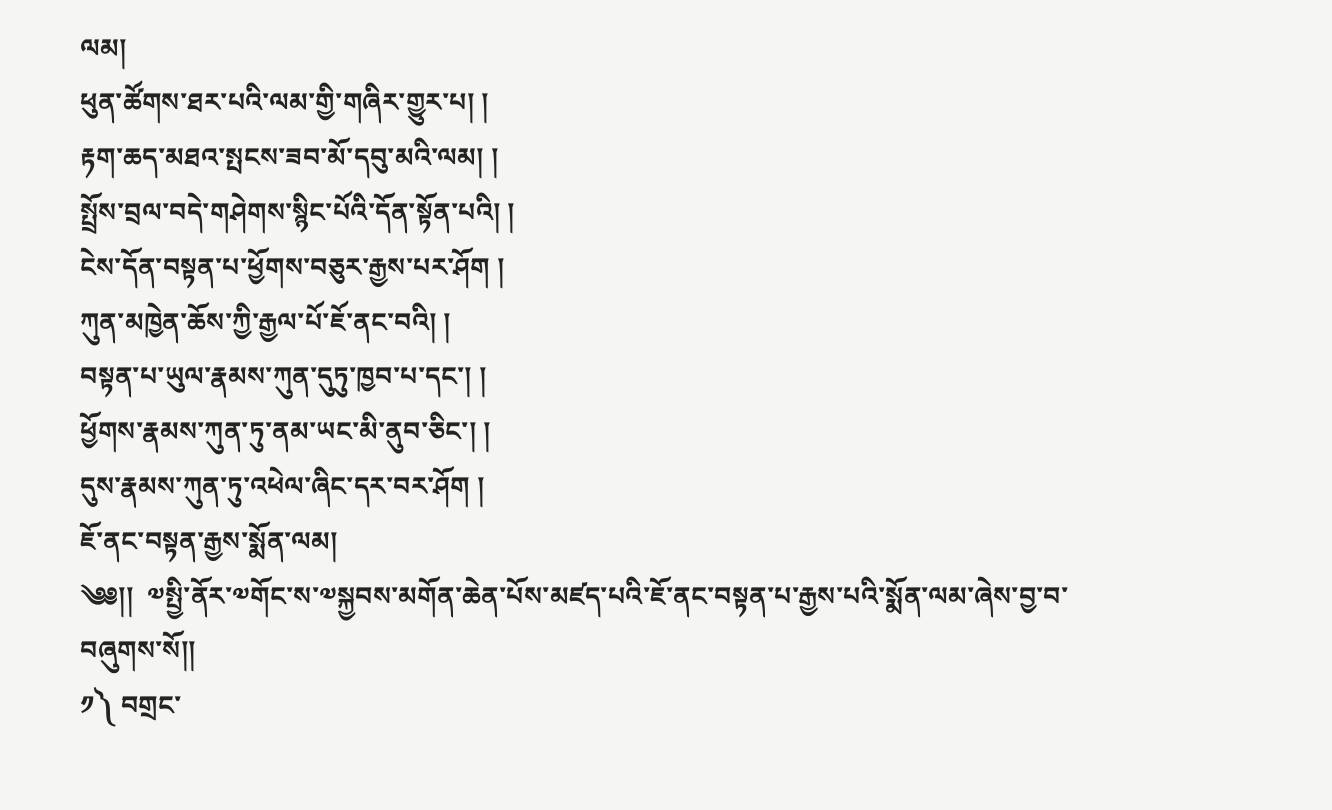ལམ།
ཕུན་ཚོགས་ཐར་པའི་ལམ་གྱི་གཞིར་གྱུར་པ། །
རྟག་ཆད་མཐའ་སྤངས་ཟབ་མོ་དབུ་མའི་ལམ། །
སྤྲོས་བྲལ་བདེ་གཤེགས་སྙིང་པོའི་དོན་སྟོན་པའི། །
ངེས་དོན་བསྟན་པ་ཕྱོགས་བཅུར་རྒྱས་པར་ཤོག །
ཀུན་མཁྱེན་ཆོས་ཀྱི་རྒྱལ་པོ་ཇོ་ནང་བའི། །
བསྟན་པ་ཡུལ་རྣམས་ཀུན་དུཏུ་ཁྱབ་པ་དང་། །
ཕྱོགས་རྣམས་ཀུན་ཏུ་ནམ་ཡང་མི་ནུབ་ཅིང་། །
དུས་རྣམས་ཀུན་ཏུ་འཕེལ་ཞིང་དར་བར་ཤོག །
ཇོ་ནང་བསྟན་རྒྱས་སྨོན་ལམ།
༄༅།།  ༧སྤྱི་ནོར་༧གོང་ས་༧སྐྱབས་མགོན་ཆེན་པོས་མཛད་པའི་ཇོ་ནང་བསྟན་པ་རྒྱས་པའི་སྨོན་ལམ་ཞེས་བྱ་བ་བཞུགས་སོ།།
༡༽ བགྲང་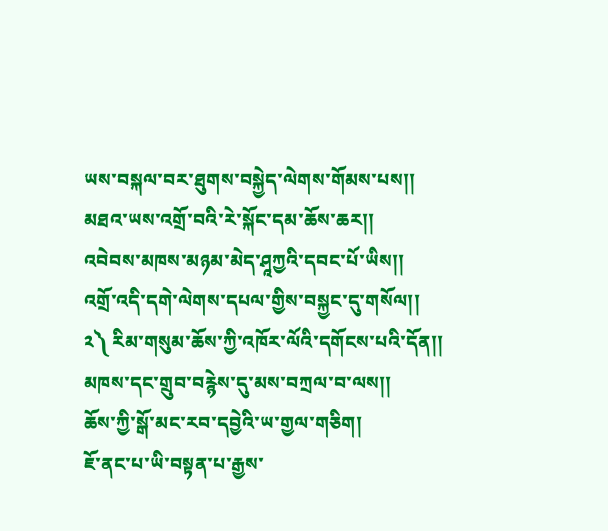ཡས་བསྐལ་བར་ཐུགས་བསྐྱེད་ལེགས་གོམས་པས།།
མཐའ་ཡས་འགྲོ་བའི་རེ་སྐོང་དམ་ཆོས་ཆར།།
འབེབས་མཁས་མཉམ་མེད་ཤཱཀྱའི་དབང་པོ་ཡིས།།
འགྲོ་འདི་དགེ་ལེགས་དཔལ་གྱིས་བསྐྱང་དུ་གསོལ།།
༢༽ རིམ་གསུམ་ཆོས་ཀྱི་འཁོར་ལོའི་དགོངས་པའི་དོན།།
མཁས་དང་གྲུབ་བརྙེས་དུ་མས་བཀྲལ་བ་ལས།།
ཆོས་ཀྱི་སྒོ་མང་རབ་དབྱེའི་ཡ་གྱལ་གཅིག།
ཇོ་ནང་པ་ཡི་བསྟན་པ་རྒྱས་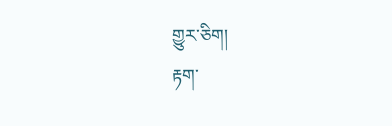གྱུར་ཅིག།
རྟག་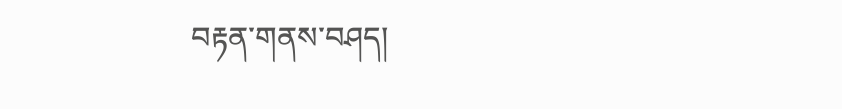བརྟན་གནས་བཤད།